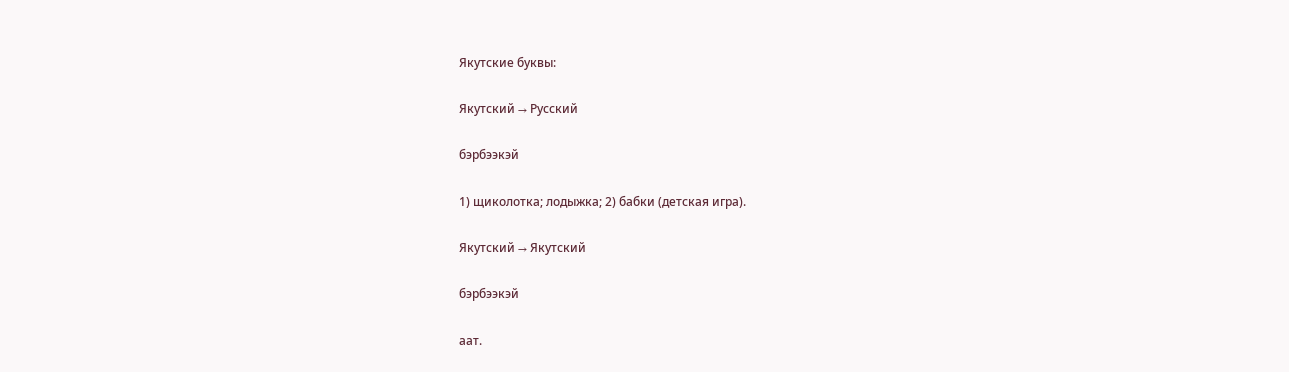Якутские буквы:

Якутский → Русский

бэрбээкэй

1) щиколотка; лодыжка; 2) бабки (детская игра).

Якутский → Якутский

бэрбээкэй

аат.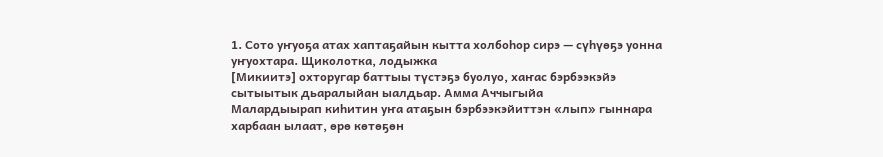1. Сото уҥуоҕа атах хаптаҕайын кытта холбоһор сирэ — сүһүөҕэ уонна уҥуохтара. Щиколотка, лодыжка
[Микиитэ] охторугар баттыы түстэҕэ буолуо, хаҥас бэрбээкэйэ сытыытык дьаралыйан ыалдьар. Амма Аччыгыйа
Малардыырап киһитин уҥа атаҕын бэрбээкэйиттэн «лып» гыннара харбаан ылаат, өрө көтөҕөн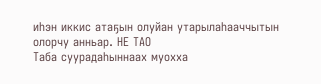иһэн иккис атаҕын олуйан утарылаһааччытын олорчу анньар. НЕ ТАО
Таба суурадаһыннаах муохха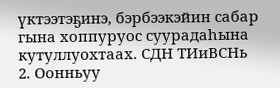үктээтэҕинэ, бэрбээкэйин сабар гына хоппуруос суурадаһына кутуллуохтаах. СДН ТИиВСНь
2. Оонньуу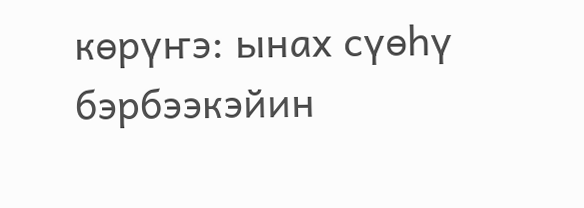көрүҥэ: ынах сүөһү бэрбээкэйин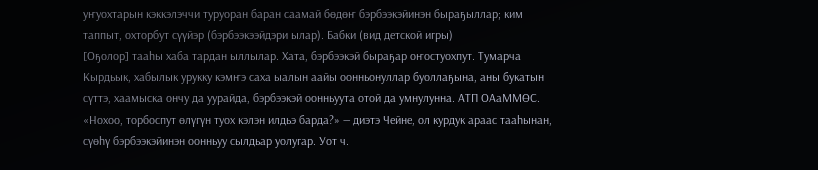уҥуохтарын кэккэлэччи туруоран баран саамай бөдөҥ бэрбээкэйинэн быраҕыллар; ким таппыт, охторбут сүүйэр (бэрбээкээйдэри ылар). Бабки (вид детской игры)
[Оҕолор] тааһы хаба тардан ыллылар. Хата, бэрбээкэй быраҕар оҥостуохпут. Тумарча
Кырдьык, хабылык урукку кэмҥэ саха ыалын аайы оонньонуллар буоллаҕына, аны букатын сүттэ, хаамыска ончу да уурайда, бэрбээкэй оонньуута отой да умнулунна. АТП ОАаММӨС. «Нохоо, торбоспут өлүгүн туох кэлэн илдьэ барда?» — диэтэ Чейне, ол курдук араас тааһынан, сүөһү бэрбээкэйинэн оонньуу сылдьар уолугар. Уот ч.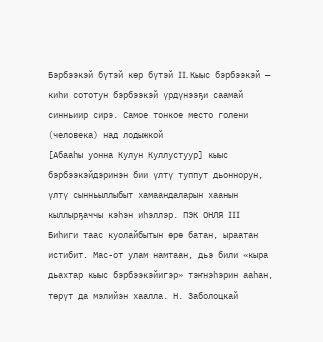Бэрбээкэй бүтэй көр бүтэй II. Кыыс бэрбээкэй — киһи сототун бэрбээкэй үрдүнээҕи саамай синньиир сирэ. Самое тонкое место голени (человека) над лодыжкой
[Абааһы уонна Кулун Куллустуур] кыыс бэрбээкэйдэринэн бии үлтү туппут дьоннорун, үлтү сынньыллыбыт хамаандаларын хаанын кыллырҕаччы кэһэн иһэллэр. ПЭК ОНЛЯ III
Биһиги таас куолайбытын өрө батан, ыраатан истибит. Мас-от улам намтаан, дьэ били «кыра дьахтар кыыс бэрбээкэйигэр» тэҥнэһэрин ааһан, төрүт да мэлийэн хаалла. Н. Заболоцкай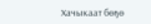Хачыкаат бөҕө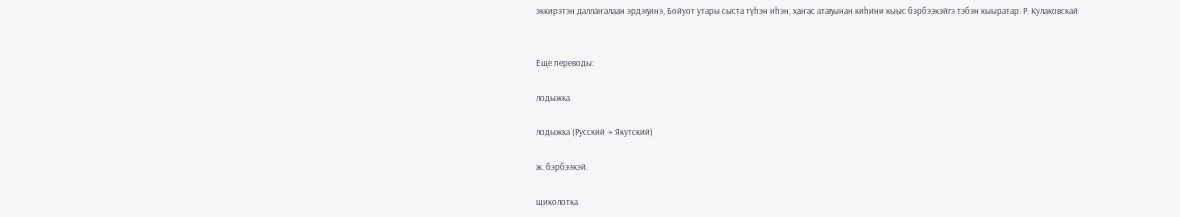эккирэтэн даллаҥалаан эрдэҕинэ, Бойуот утары сыста түһэн иһэн, хаҥас атаҕынан киһини кыыс бэрбээкэйгэ тэбэн кыыратар. Р. Кулаковскай


Еще переводы:

лодыжка

лодыжка (Русский → Якутский)

ж. бэрбээкэй.

щиколотка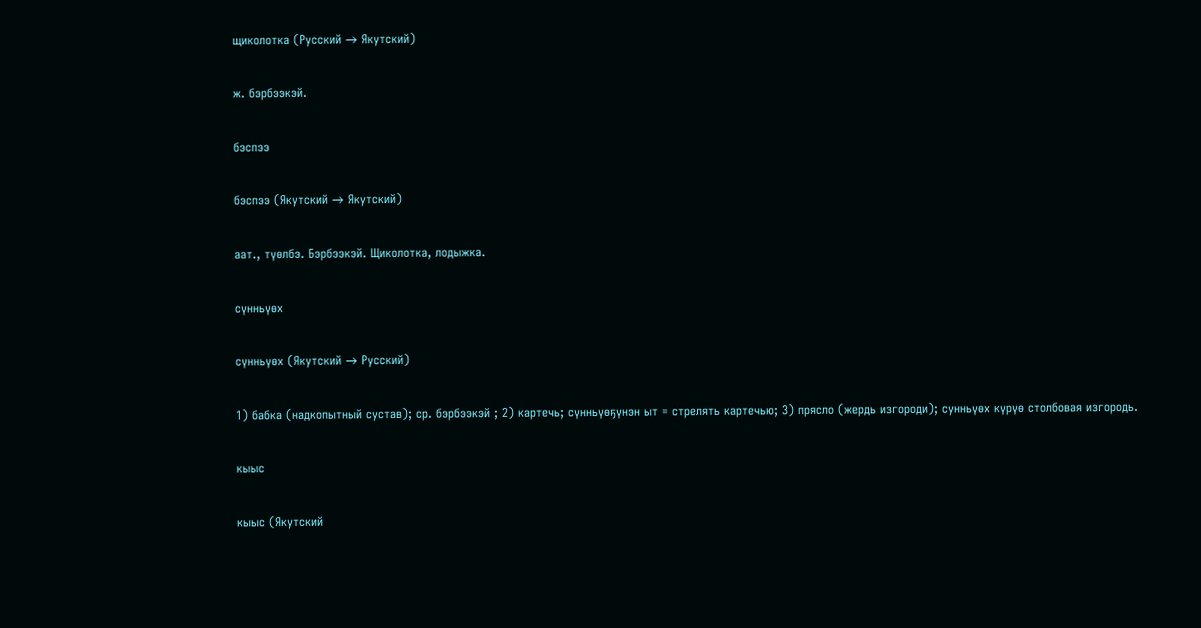щиколотка (Русский → Якутский)

ж. бэрбээкэй.

бэспээ

бэспээ (Якутский → Якутский)

аат., түөлбэ. Бэрбээкэй. Щиколотка, лодыжка.

сүнньүөх

сүнньүөх (Якутский → Русский)

1) бабка (надкопытный сустав); ср. бэрбээкэй ; 2) картечь; сүнньүөҕүнэн ыт = стрелять картечью; 3) прясло (жердь изгороди); сунньүөх күрүө столбовая изгородь.

кыыс

кыыс (Якутский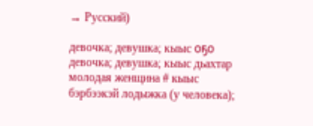→ Русский)

девочка; девушка; кыыс оҕо девочка; девушка; кыыс дьахтар молодая женщина # кыыс бэрбээкэй лодыжка (у человека);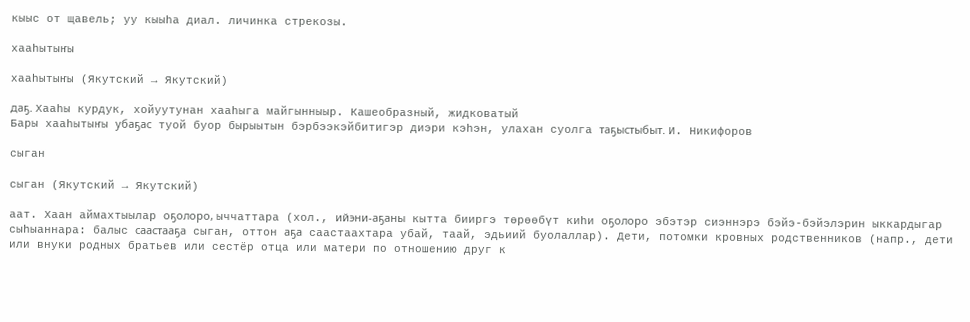кыыс от щавель; уу кыыһа диал. личинка стрекозы.

хааһытыҥы

хааһытыҥы (Якутский → Якутский)

даҕ. Хааһы курдук, хойуутунан хааһыга майгынныыр. Кашеобразный, жидковатый
Бары хааһытыҥы убаҕас туой буор бырыытын бэрбээкэйбитигэр диэри кэһэн, улахан суолга таҕыстыбыт. И. Никифоров

сыган

сыган (Якутский → Якутский)

аат. Хаан аймахтыылар оҕолоро, ыччаттара (хол., ийэни-аҕаны кытта бииргэ төрөөбүт киһи оҕолоро эбэтэр сиэннэрэ бэйэ-бэйэлэрин ыккардыгар сыһыаннара: балыс саастааҕа сыган, оттон аҕа саастаахтара убай, таай, эдьиий буолаллар). Дети, потомки кровных родственников (напр., дети или внуки родных братьев или сестёр отца или матери по отношению друг к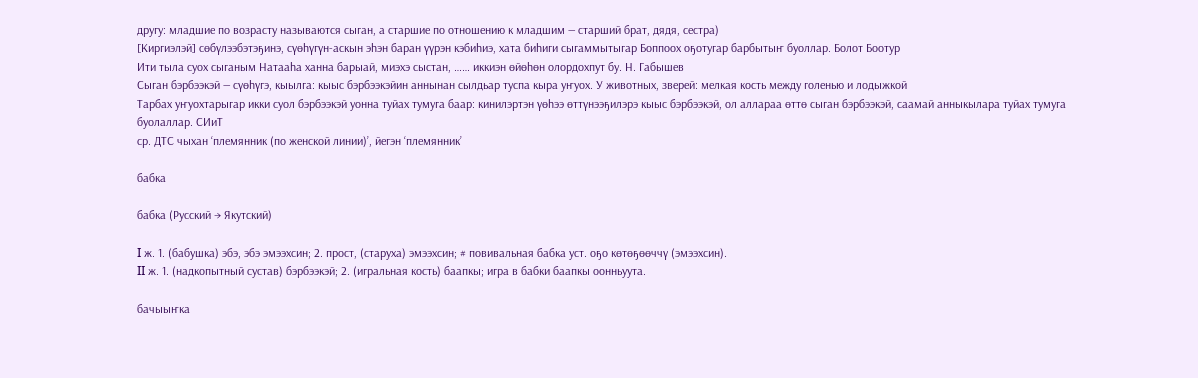другу: младшие по возрасту называются сыган, а старшие по отношению к младшим — старший брат, дядя, сестра)
[Киргиэлэй] сөбүлээбэтэҕинэ, сүөһүгүн-аскын эһэн баран үүрэн кэбиһиэ, хата биһиги сыгаммытыгар Боппоох оҕотугар барбытыҥ буоллар. Болот Боотур
Ити тыла суох сыганым Натааһа ханна барыай, миэхэ сыстан, …… иккиэн өйөһөн олордохпут бу. Н. Габышев
Сыган бэрбээкэй — сүөһүгэ, кыылга: кыыс бэрбээкэйин аннынан сылдьар туспа кыра уҥуох. У животных, зверей: мелкая кость между голенью и лодыжкой
Тарбах уҥуохтарыгар икки суол бэрбээкэй уонна туйах тумуга баар: кинилэртэн үөһээ өттүнээҕилэрэ кыыс бэрбээкэй, ол аллараа өттө сыган бэрбээкэй, саамай анныкылара туйах тумуга буолаллар. СИиТ
ср. ДТС чыхан ‘племянник (по женской линии)’, йегэн ‘племянник’

бабка

бабка (Русский → Якутский)

I ж. 1. (бабушка) эбэ, эбэ эмээхсин; 2. прост, (старуха) эмээхсин; # повивальная бабка уст. оҕо көтөҕөөччү (эмээхсин).
II ж. 1. (надкопытный сустав) бэрбээкэй; 2. (игральная кость) баапкы; игра в бабки баапкы оонньуута.

бачыыҥка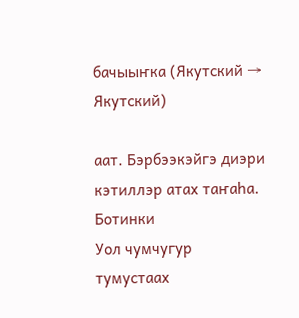бачыыҥка (Якутский → Якутский)

аат. Бэрбээкэйгэ диэри кэтиллэр атах таҥаһа. Ботинки
Уол чумчугур тумустаах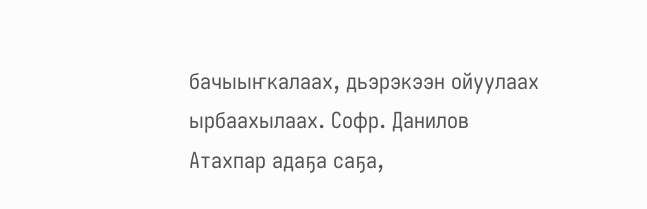бачыыҥкалаах, дьэрэкээн ойуулаах ырбаахылаах. Софр. Данилов
Атахпар адаҕа саҕа,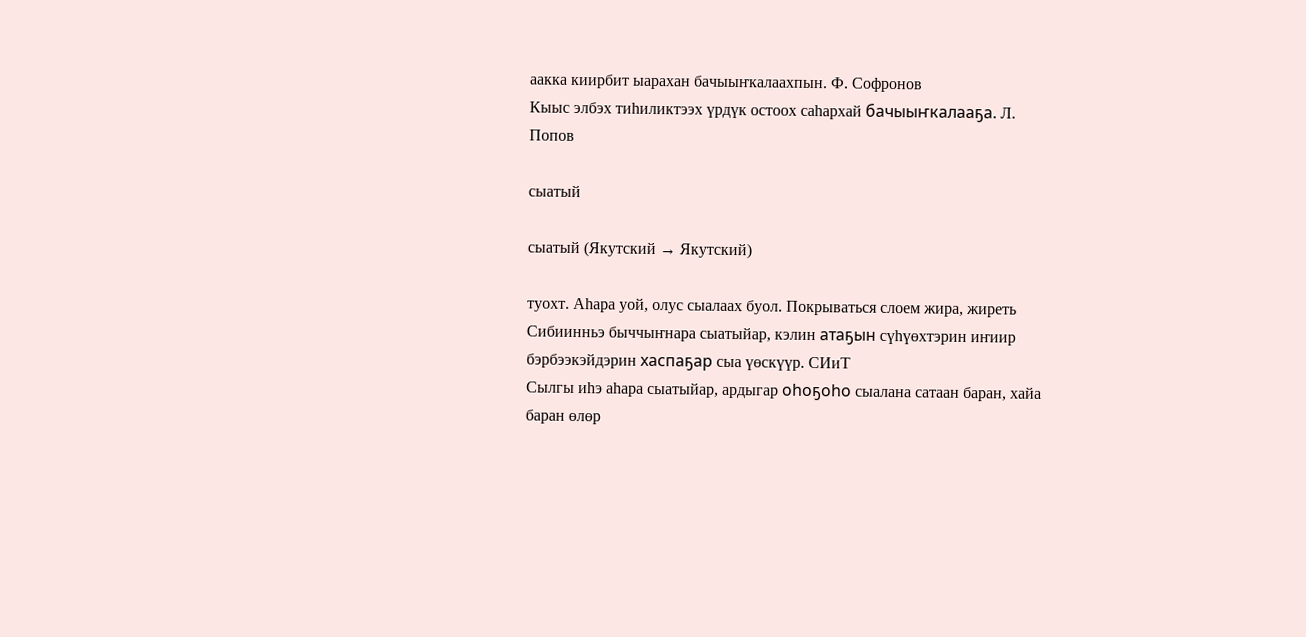аакка киирбит ыарахан бачыыҥкалаахпын. Ф. Софронов
Кыыс элбэх тиһиликтээх үрдүк остоох саһархай бачыыҥкалааҕа. Л. Попов

сыатый

сыатый (Якутский → Якутский)

туохт. Аһара уой, олус сыалаах буол. Покрываться слоем жира, жиреть
Сибиинньэ быччыҥнара сыатыйар, кэлин атаҕын сүһүөхтэрин иҥиир бэрбээкэйдэрин хаспаҕар сыа үөскүүр. СИиТ
Сылгы иһэ аһара сыатыйар, ардыгар оһоҕоһо сыалана сатаан баран, хайа баран өлөр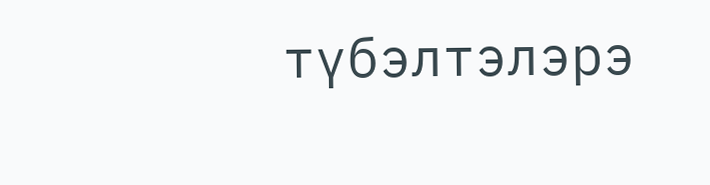түбэлтэлэрэ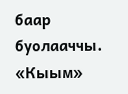баар буолааччы. «Кыым»